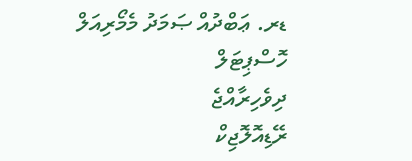ޑރ. ޢަބްދުއް ޞަމަދު މެމޯރިއަލް ހޮސްޕިޓަލް
ދިވެހިރާއްޖެ
ރޭޑިއޮލޮޖިކް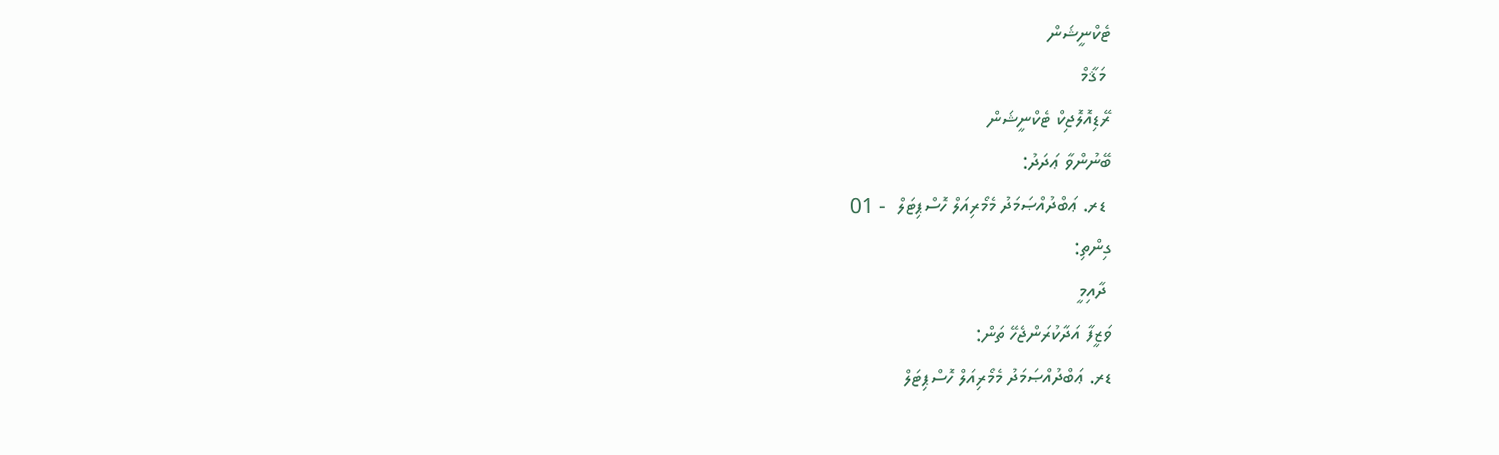ޓެކްނީޝަން
 މަޤާމް
ރޭޑިއޮލޮޖިކް ޓެކްނީޝަން
ބޭނުންވާ ޢަދަދު:
 ޑރ. ޢަބްދުއްޞަމަދު މެމޯރިއަލް ހޮސްޕިޓަލް  - 01
ގިންތި:
 ދާއިމީ
ވަޒީފާ އަދާކުރަންޖެހޭ ތަން:
ޑރ. ޢަބްދުއްޞަމަދު މެމޯރިއަލް ހޮސްޕިޓަލް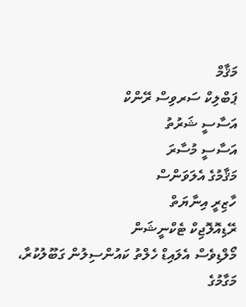މަޤާމް
ޕަބްލިކް ސަރވިސް ރޭންކް
އަސާސީ ޝަރުތު
އަސާސީ މުސާރަ
މަޤާމުގެ އެލަވަންސް
ހާޒިރީ އިނާޔަތް
ރޭޑިއޮލޮޖިކް ޓެކްނީޝަން
މޯލްޑިވެސް އެލައިޑް ހެލްތު ކައުންސިލުން ގަބޫލުކުރާ، މަގާމުގެ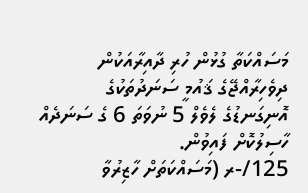މަސައްކަތާ ގުޅުން ހުރި ދާއިރާއަކުން ދިވެހިރާއްޖޭގެ ޤައުމީ ސަނަދުތަކުގެ އޮނިގަނޑުގެ ލެވެލް 5 ނުވަތަ 6 ގެ ސަނަދެއް ހާސިލުކޮށް ފައިވުން.
125/-ރ (މަސައްކަތަށް ހާޒިރުވާ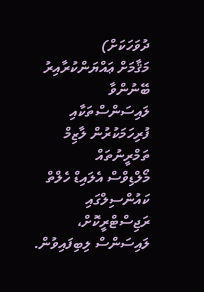ދުވަހަކަށް)
މަޤާމަށް ޢައްޔަންކުރާއިރު ބޭނުންވާ ލައިސަންސްތަކާއި ފުރިހަމަކުރުން ލާޒިމް ތަމްރީނުތައް
މޯލްޑިވްސް އެލައިޑް ހެލްތް ކައުންސިލްގައި ރަޖިސްޓްރީކޮށް، ލައިސަންސް ލިބިފައިވުން.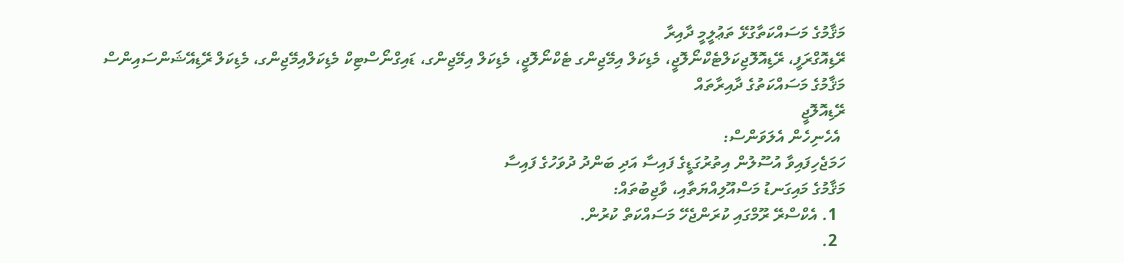މަޤާމުގެ މަސައްކަތާގުޅޭ ތަޢުލީމީ ދާއިރާ
ރޭޑިއޮގްރަފީ، ރޭޑިއޮލޮޖިކަލްޓެކްނޯލޮޖީ، މެޑިކަލް އިމޭޖިންގ ޓެކްނޯލޮޖީ، މެޑިކަލް އިމޭޖިންގ، ޑައިގްނޯސްޓިކް މެޑިކަލްއިމޭޖިންގ، މެޑިކަލް ރޭޑިއޭޝަންސައިންސް
މަޤާމުގެ މަސައްކަތުގެ ދާއިރާތައް
ރޭޑިއޮލޮޖީ
 އެހެނިހެން އެލަވަންސް:
ހަމަޖެހިފައިވާ އުސޫލުން އިތުރުގަޑީގެ ފައިސާ އަދި ބަންދު ދުވަހުގެ ފައިސާ
މަޤާމުގެ މައިގަނޑު މަސްއޫލިއްޔަތާއި، ވާޖިބުތައް:
  1. އެކްސްރޭ ރޫމްގައި ކުރަންޖެހޭ މަސައްކަތް ކުރުން.
  2.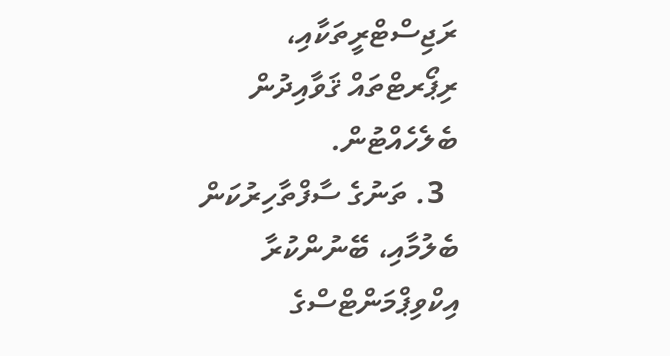ރަޖިސްޓްރީތަކާއި، ރިޕޯރޓްތައް ޤަވާއިދުން ބެލެހެއްޓުން.
  3. ތަނުގެ ސާފްތާހިރުކަން ބެލުމާއި، ބޭނުންކުރާ އިކްވިޕްމަންޓްސްގެ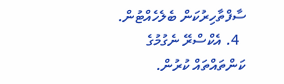ސާފްތާހިރުކަން ބެލެހެއްޓުން.
  4. އެކްސްރޭ ނެގުމުގެ ކަންތައްތައް ކުރުން.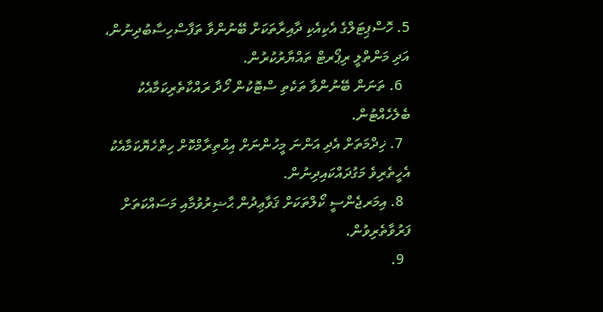5. ހޮސްޕިޓަލްގެ އެކިއެކި ދާއިރާތަކަށް ބޭނުންވާ ތަފާސްހިސާބުދިނުން، އަދި މަންތްލީ ރިޕޯރޓް ތައްޔާރުކުރުން.
  6. ތަނަން ބޭނުންވާ ތަކެތި ސްޓޮކުން ހޯދާ ރައްކާތެރިކަމާއެކު ބެލެހެއްޓުން.
  7. ޚިދްމަތަށް އެދި އަންނަ މީހުންނަށް އިޙްތިރާމްކޮށް ހިތްހެޔޮކަމާއެކު އެހީތެރިވެ މަގުދައްކައިދިނުން.
  8. އިމަރޖެންސީ ކޯލްތަކަށް ޤަވާޢިދުން ޙާޟިރުވުމާއި މަސައްކަތަށް ފަރުވާތެރިވުން.
  9.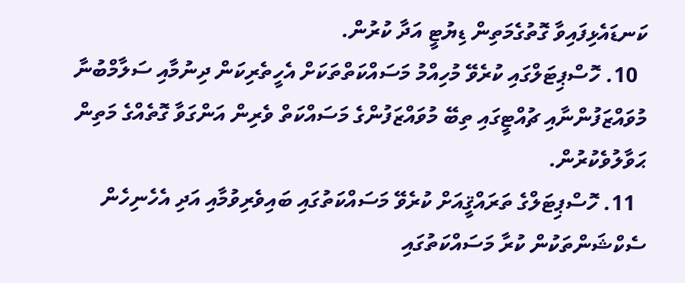ކަނޑައެޅިފައިވާ ގޮތުގެމަތިން ޑިޔުޓީ އަދާ ކުރުން.
  10. ހޮސްޕިޓަލްގައި ކުރެވޭ މުހިއްމު މަސައްކަތްތަކަށް އެހީތެރިކަން ދިނުމާއި ސަލާމްބުނާ މުވައްޒަފުންނާއި ޗުއްޓީގައި ތިބޭ މުވައްޒަފުންގެ މަސައްކަތް ވެރިން އަންގަވާ ގޮތެއްގެ މަތިން ޙަވާލުވެކުރުން.
  11. ހޮސްޕިޓަލްގެ ތަރައްޤީއަށް ކުރެވޭ މަސައްކަތުގައި ބައިވެރިވުމާއި އަދި އެހެނިހެން ސެކްޝަންތަކުން ކުރާ މަސައްކަތުގައި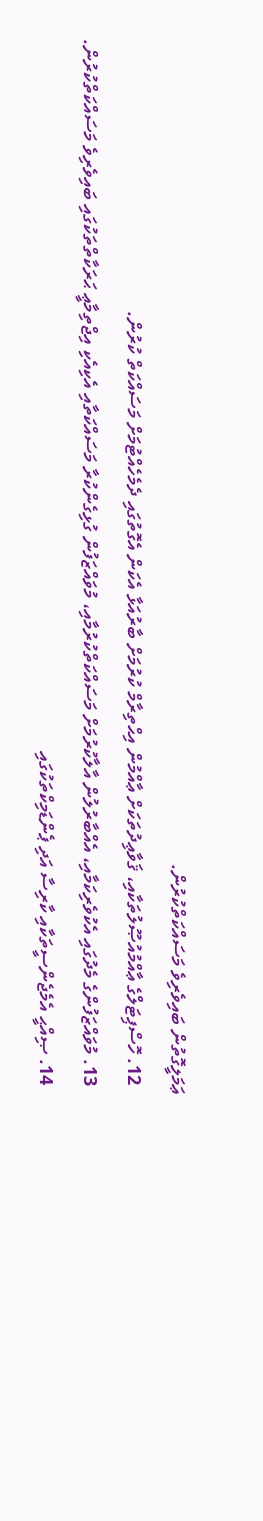ޢަމަލީގޮތުން ބައިވެރިވެ މަސައްކަތްކުރުން.
  12. ހޮސްޕިޓަލްގެ ޢާއްމުއުޞޫލުތަކާއި، ޤަވާޢިދުތަކަށް ޢާއްމުން އިޙްތިރާމް ކުރުމަށް ބާރުއަޅާ އެކަން އެގޮތުގައި ދެމެހެއްޓުމަށް މަސައްކަތް ކުރުން.
  13. މުވައްޒަފުންގެ މެދުގައި އެކުވެރިކަމާއި، އެއްބާރުލުން އާލާކުރުމަށް މަސައްކަތްކުރުމާއި، މުވައްޒަފުން ގުޅިގެންކުރާ މަސައްކަތާއި އެކިއެކި އިޖްތިމާޢީ ޙަރަކާތްތަކުގައި ބައިވެރިވެ މަސައްކަތްކުރުން.
  14. ޞިއްޙީ އެމެޖެންސީތަކާއި ކާރިސާ އަދި ޕެންޑަމިކްތަކުގައި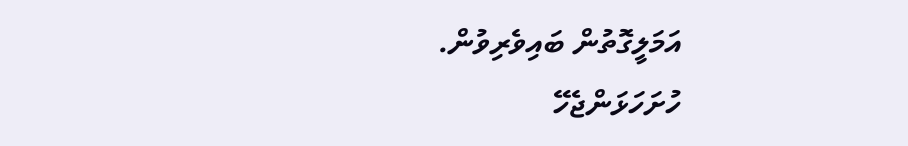އަމަލީގޮތުން ބައިވެރިވުން.
ހުށަހަޅަންޖެހޭ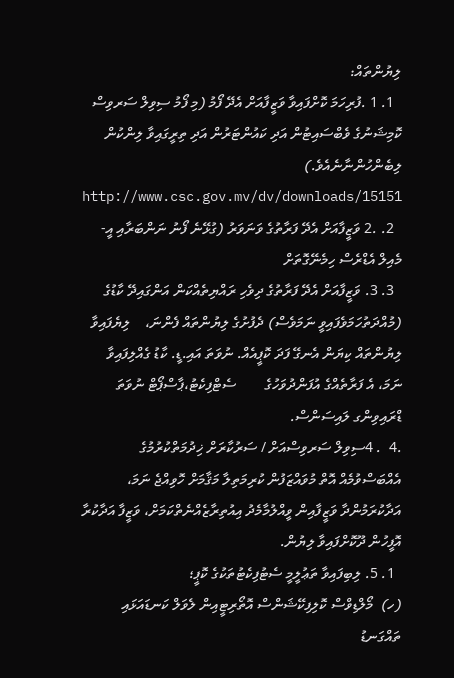ލިޔުންތައް:
  1. 1 .ފުރިހަމަ ކޮށްފައިވާ ވަޒީފާއަށް އެދޭ ފޯމު (މި ފޯމު ސިވިލް ސަރވިސް ކޮމިޝަނުގެ ވެބްސައިޓުން އަދި ކައުންޓަރުން އަދި ތިރީގައިވާ ލިންކުން ލިބެންހުންނާނެއެވެ.) http://www.csc.gov.mv/dv/downloads/15151
  2. .2 ވަޒީފާއަށް އެދޭ ފަރާތުގެ ވަނަވަރު (ގުޅޭނެ ފޯނު ނަންބަރާއި އީ-މެއިލް އެޑްރެސް ހިމެނޭގޮތަށް
  3. 3. ވަޒީފާއަށް އެދޭ ފަރާތުގެ ދިވެހި ރައްޔިތެއްކަން އަންގައިދޭ ކާޑުގެ (މުއްދަތުހަމަވެފައިވީ ނަމަވެސް) ދެފުށުގެ ލިޔުންތައް ފެންނަ،    ލިޔެފައިވާ ލިޔުންތައް ކިޔަން އެނގޭ ފަދަ ކޮޕީއެއް. ނުވަތަ އައި.ޑީ. ކާޑު ގެއްލިފައިވާ ނަމަ، އެ ފަރާތެއްގެ އުފަންދުވަހުގެ        ސެޓްފިކެޓު،ޕާސްޕޯޓް ނުވަތަ ޑްރައިވިންގ ލައިސަންސް.
.4  . 4ސިވިލް ސަރވިސްއަށް / ސަރުކާރަށް ޚިދުމަތްކުރުމުގެ އެއްބަސްވުމެއް އޮތް މުވައްޒަފުން ކުރިމަތިލާ މަޤާމަށް ހޮވިއްޖެ ނަމަ،           އަދާކުރަމުންދާ ވަޒީފާއިން ވީއްލުމާމެދު އިއުތިރާޒެއްނެތްކަމަށް، ވަޒީފާ އަދާކުރާ އޮފީހުން ދޫކޮށްފައިވާ ލިޔުން.
  1. 5. ލިބިފައިވާ ތަޢުލީމީ ސެޓުފިކެޓުތަކުގެ ކޮޕީ؛
(ހ)  މޯލްޑިވްސް ކޮލިފިކޭޝަންސް އޮތޯރިޓީއިން ލެވަލް ކަނޑައަޅައި ތައްގަނޑު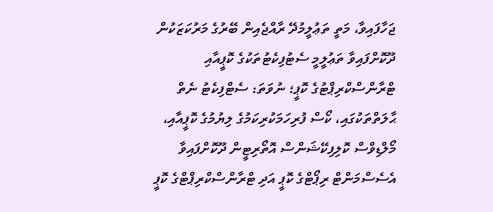ޖަހާފައިވާ، މަތީ ތަޢުލީމުދޭ ރާއްޖެއިން ބޭރުގެ މަރުކަޒަކުން ދޫކޮށްފައިވާ ތަޢުލީމީ ސެޓުފިކެޓުތަކުގެ ކޮޕީއާއި ޓްރާންސްކްރިޕްޓުގެ ކޮޕީ؛ ނުވަތަ: ސެޓްފިކެޓު ނެތް ޙާލަތްތަކުގައި، ކޯސް ފުރިހަމަކުރިކަމުގެ ލިޔުމުގެ ކޮޕީއާއި، މޯލްޑިވްސް ކޮލިފިކޭޝަންސް އޮތޯރިޓީން ދޫކޮށްފައިވާ އެސެސްމަންޓް ރިޕޯޓްގެ ކޮޕީ އަދި ޓްރާންސްކްރިޕްޓްގެ ކޮޕީ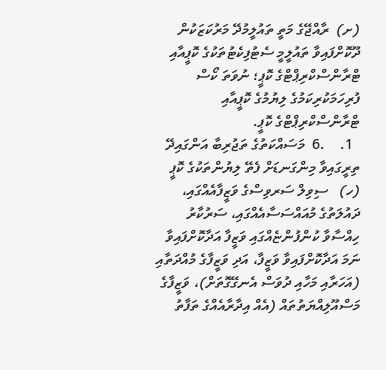(ށ)  ރާއްޖޭގެ މަތީ ތައުލީމުދޭ މަރުކަޒަކުން ދޫކޮށްފައިވާ ތައުލީމީ ސެޓުފިކެޓުތަކުގެ ކޮޕީއާއި ޓްރާންސްކްރިޕްޓްގެ ކޮޕީ؛ ނުވަތަ ކޯސް ފުރިހަމަކުރިކަމުގެ ލިޔުމުގެ ކޮޕީއާއި ޓްރާންސްކްރިޕްޓްގެ ކޮޕީ.
  1.    .6  މަސައްކަތުގެ ތަޖުރިބާ އަންގައިދޭ ތިރީގައިވާ މިންގަނޑަށް ފެތޭ ލިޔުންތަކުގެ ކޮޕީ
(ހ)   ސިވިލް ސަރވިސްގެ ވަޒީފާއެއްގައި، ދައުލަތުގެ މުއައްސަސާއެއްގައި، ސަރުކާރު ހިއްސާވާ ކުންފުންޏެއްގައި ވަޒީފާ އަދާކޮށްފައިވާ ނަމަ އަދާކޮށްފައިވާ ވަޒީފާ، އަދި ވަޒީފާގެ މުއްދަތާއި (އަހަރާއި މަހާއި ދުވަސް އެނގޭގޮތަށް)، ވަޒީފާގެ މަސްއޫލިއްޔަތުތައް (އެއް އިދާރާއެއްގެ ތަފާތު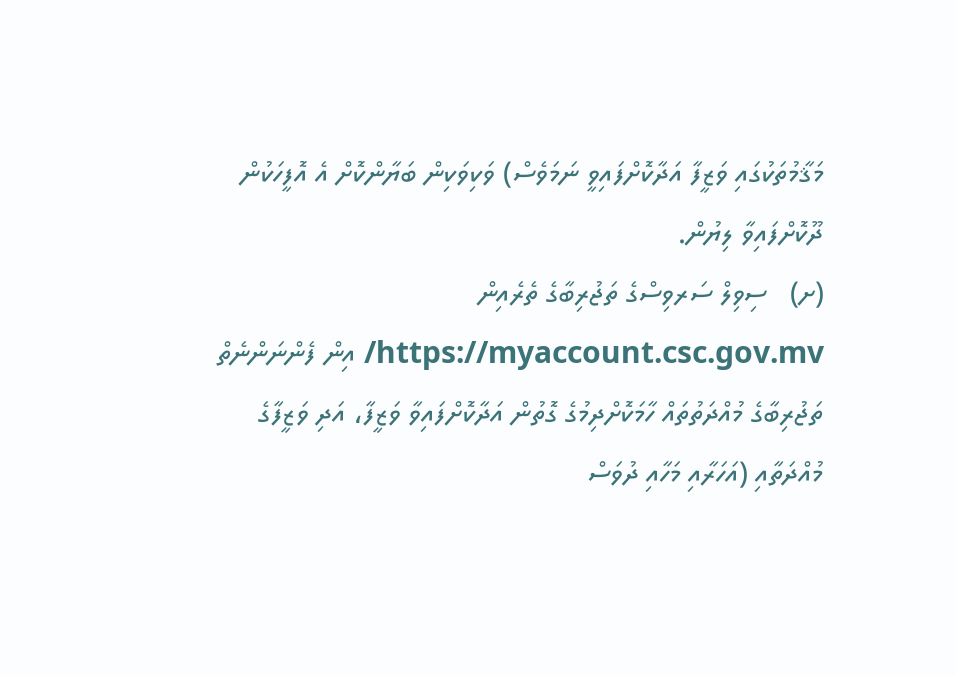މަޤާމުތަކުގައި ވަޒީފާ އަދާކޮށްފައިވީ ނަމަވެސް) ވަކިވަކިން ބަޔާންކޮށް އެ އޮފީހަކުން ދޫކޮށްފައިވާ ލިޔުން.
(ށ)   ސިވިލް ސަރވިސްގެ ތަޖުރިބާގެ ތެރެއިން https://myaccount.csc.gov.mv/ އިން ފެންނަންނެތް ތަޖުރިބާގެ މުއްދަތުތައް ހާމަކޮށްދިމުގެ ގޮތުން އަދާކޮށްފައިވާ ވަޒީފާ، އަދި ވަޒީފާގެ މުއްދަތާއި (އަހަރާއި މަހާއި ދުވަސް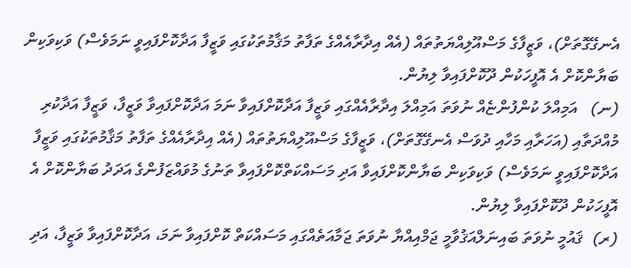އެނގޭގޮތަށް)، ވަޒީފާގެ މަސްއޫލިއްޔަތުތައް (އެއް އިދާރާއެއްގެ ތަފާތު މަޤާމުތަކުގައި ވަޒީފާ އަދާކޮށްފައިވީ ނަމަވެސް) ވަކިވަކިން ބަޔާންކޮށް އެ އޮފީހަކުން ދޫކޮށްފައިވާ ލިޔުން.
(ނ)   އަމިއްލަ ކުންފުންޏެއް ނުވަތަ އަމިއްލަ އިދާރާއެއްގައި ވަޒީފާ އަދާކޮށްފައިވާ ނަމަ އަދާކޮށްފައިވާ ވަޒީފާ، ވަޒީފާ އަދާކުރި މުއްދަތާއި (އަހަރާއި މަހާއި ދުވަސް އެނގޭގޮތަށް)، ވަޒީފާގެ މަސްއޫލިއްޔަތުތައް (އެއް އިދާރާއެއްގެ ތަފާތު މަޤާމުތަކުގައި ވަޒީފާ އަދާކޮށްފައިވީ ނަމަވެސް) ވަކިވަކިން ބަޔާންކޮށްފައިވާ އަދި މަސައްކަތްކޮށްފައިވާ ތަނުގެ މުވައްޒަފުންގެ އަދަދު ބަޔާންކޮށް އެ އޮފީހަކުން ދޫކޮށްފައިވާ ލިޔުން.
(ރ)  ޤައުމީ ނުވަތަ ބައިނަލްއަޤުވާމީ ޖަމްއިއްޔާ ނުވަތަ ޖަމާއަތެއްގައި މަސައްކަތް ކޮށްފައިވާ ނަމަ، އަދާކޮށްފައިވާ ވަޒީފާ، އަދި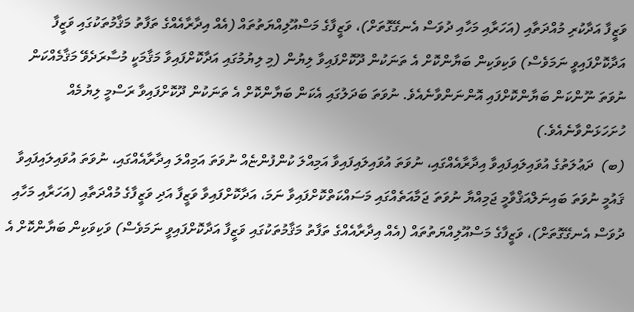ވަޒީފާ އަދާކުރި މުއްދަތާއި (އަހަރާއި މަހާއި ދުވަސް އެނގޭގޮތަށް)، ވަޒީފާގެ މަސްއޫލިއްޔަތުތައް (އެއް އިދާރާއެއްގެ ތަފާތު މަޤާމުތަކުގައި ވަޒީފާ އަދާކޮށްފައިވީ ނަމަވެސް) ވަކިވަކިން ބަޔާންކޮށް އެ ތަނަކުން ދޫކޮށްފައިވާ ލިޔުން (މި ލިޔުމުގައި އަދާކޮށްފައިވާ މަޤާމަކީ މުސާރަދެވޭ މަޤާމެއްކަން ނުވަތަ ނޫންކަން ބަޔާންކޮށްފައި އޮންނަންވާނެއެވެ. ނުވަތަ ބަދަލުގައި އެކަން ބަޔާންކޮށް އެ ތަނަކުން ދޫކޮށްފައިވާ ރަސްމީ ލިޔުމެއް ހުށަހަޅަންވާނެއެވެ.)
(ބ)  ދަޢުލަތުގެ އުވައިލައިފައިވާ އިދާރާއެއްގައި، ނުވަތަ އުވައިލައިފައިވާ އަމިއްލަ ކުންފުންޏެއް ނުވަތަ އަމިއްލަ އިދާރާއެއްގައި، ނުވަތަ އުވައިލައިފައިވާ ޤައުމީ ނުވަތަ ބައިނަލްއަޤްވާމީ ޖަމިއްޔާ ނުވަތަ ޖަމާއަތެއްގައި މަސައްކަތްކޮށްފައިވާ ނަމަ، އަދާކޮށްފައިވާ ވަޒީފާ އަދި ވަޒީފާގެ މުއްދަތާއި (އަހަރާއި މަހާއި ދުވަސް އެނގޭގޮތަށް)، ވަޒީފާގެ މަސްއޫލިއްޔަތުތައް (އެއް އިދާރާއެއްގެ ތަފާތު މަޤާމުތަކުގައި ވަޒީފާ އަދާކޮށްފައިވީ ނަމަވެސް) ވަކިވަކިން ބަޔާންކޮށް އެ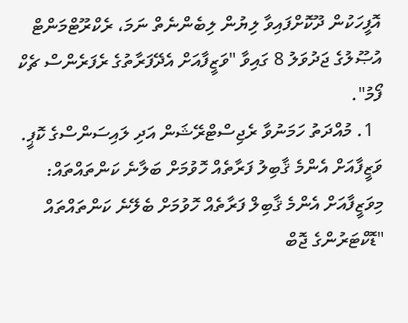އޮފީހަކުން ދޫކޮށްފައިވާ ލިޔުން ލިބެންނެތް ނަމަ، ރެކްރޫޓްމަންޓް އުޞޫލުގެ ޖަދުވަލު 8 ގައިވާ "ވަޒީފާއަށް އެދޭފަރާތުގެ ރެފަރެންސް ޗެކް ފޯމު".
  1. މުއްދަތު ހަމަނުވާ ރެޖިސްޓްރޭޝަން އަދި ލައިސަންސްގެ ކޮޕީ.
ވަޒީފާއަށް އެންމެ ޤާބިލު ފަރާތެއް ހޮވުމަށް ބަލާނެ ކަންތައްތައް:
މިވަޒީފާއަށް އެންމެ ޤާބިލް ފަރާތެއް ހޮވުމަށް ބެލޭނެ ކަންތައްތައް "ޑޮކްޓަރުންގެ ޖޮބް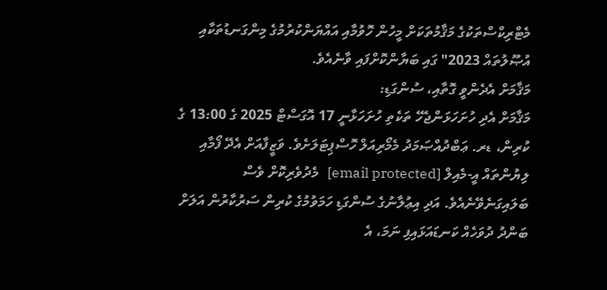މެޓްރިކްސްތަކުގެ މަޤާމުތަކަށް މީހުން ހޮވުމާއި އައްޔަންކުރުމުގެ މިންގަނޑުތަކާއި އުޞޫލުތައް 2023" ގައި ބަޔާންކޮށްފައި ވާނެއެވެ.
މަޤާމަށް އެދެންވީ ގޮތާއި، ސުންގަޑި:
މަޤާމަށް އެދި ހުށަހަޅަންޖެހޭ ތަކެތި ހުށަހަޅާނީ 17 އޮގަސްޓް 2025 ގެ 13:00 ގެ ކުރިން، ޑރ. ޢަބްދުއްޞަމަދު މެމޯރިއަލް ހޮސްޕިޓަލަށެވެ. ވަޒީފާއަށް އެދޭ ފޯމާއި ލިޔުންތައް އީ-މެއިލް [email protected]   މެދުވެރިކޮށް ވެސް ބަލައިގަނެވޭނެއެވެ. އަދި އިޢުލާނުގެ ސުންގަޑި ހަމަވުމުގެ ކުރިން ސަރުކާރުން އަލަށް ބަންދު ދުވަހެއް ކަނޑައަޅައިފި ނަމަ، އެ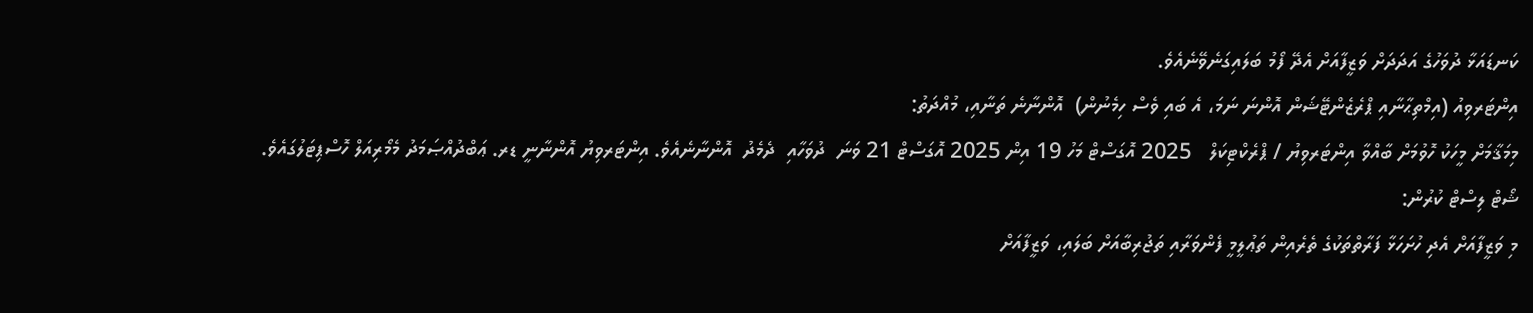ކަނޑައަޅާ ދުވަހުގެ އަދަދަށް ވަޒީފާއަށް އެދޭ ފޯމު ބަލައިގަނެވޭނެއެވެ.
އިންޓަރވިއު (އިމްތިޙާނާއި ޕްރެޒެންޓޭޝަން އޮންނަ ނަމަ، އެ ބައި ވެސް ހިމެނުން)  އޮންނާނެ ތަނާއި، މުއްދަތު:
މިމަޤާމަށް މީހަކު ހޮވުމަށް ބާއްވާ އިންޓަރވިޔު / ޕްރެކްޓިކަލް   2025 އޮގަސްޓް މަހު 19 އިން 2025 އޮގަސްޓް 21 ވަނަ  ދުވަހާއި  ދެމެދު  އޮންނާނެއެވެ. އިންޓަރވިޔު އޮންނާނީ ޑރ. ޢަބްދުއްޞަމަދު މެމޯރިއަލް ހޮސްޕިޓަލުގައެވެ.
ޝޯޓް ލިސްޓް ކުރުން:
މި ވަޒީފާއަށް އެދި ހުށަހަޅާ ފަރާތްތަކުގެ ތެރެއިން ތަޢުލީމީ ފެންވަރާއި ތަޖުރިބާއަށް ބަލައި، ވަޒީފާއަށް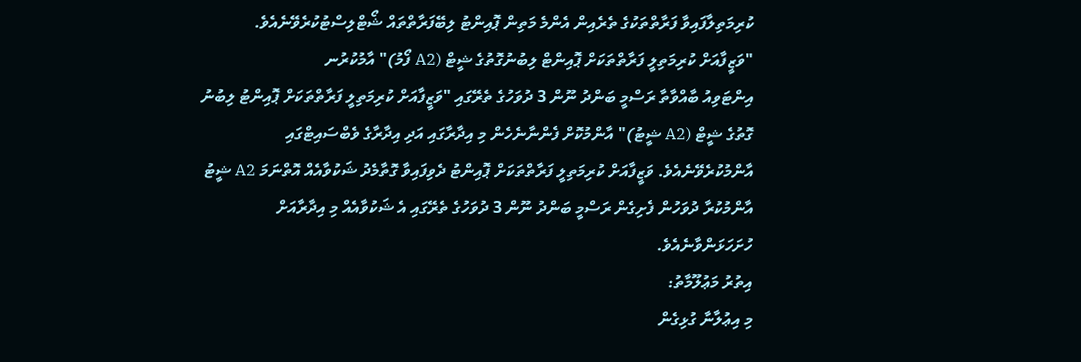ކުރިމަތިލާފައިވާ ފަރާތްތަކުގެ ތެރެއިން އެންމެ މަތިން ޕޮއިންޓު ލިބޭފަރާތްތައް ޝޯޓްލިސްޓުކުރެވޭނެއެވެ.
"ވަޒީފާއަށް ކުރިމަތިލީ ފަރާތްތަކަށް ޕޮއިންޓް ލިބުނުގޮތުގެ ޝީޓް (A2 ފޯމު)" އާމުކުރުނ
އިންޓަވިއު ބާއްވާތާ ރަސްމީ ބަންދު ނޫން 3 ދުވަހުގެ ތެރޭގައި "ވަޒީފާއަށް ކުރިމަތިލީ ފަރާތްތަކަށް ޕޮއިންޓު ލިބުނު ގޮތުގެ ޝީޓް (A2 ޝީޓު)" އާންމުކޮށް ފެންނާނެހެން މި އިދާރާގައި އަދި އިދާރާގެ ވެބްސައިޓްގައި އާންމުކުރެވޭނެއެވެ. ވަޒީފާއަށް ކުރިމަތިލީ ފަރާތްތަކަށް ޕޮއިންޓު ދެވިފައިވާ ގޮތާމެދު ޝަކުވާއެއް އޮތްނަމަ A2 ޝީޓު އާންމުކުރާ ދުވަހުން ފެށިގެން ރަސްމީ ބަންދު ނޫން 3 ދުވަހުގެ ތެރޭގައި އެ ޝަކުވާއެއް މި އިދާރާއަށް ހުށަހަޅަންވާނެއެވެ.
އިތުރު މަޢުލޫމާތު:
މި އިޢުލާނާ ގުޅިގެން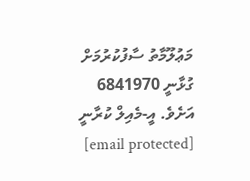މަޢުލޫމާތު ސާފުކުރުމަށް ގުޅާނީ 6841970 އަށެވެ. އީ-މެއިލް ކުރާނީ [email protected]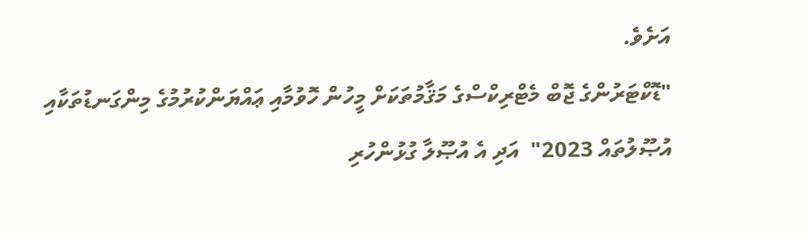އަށެވެ.
"ޑޮކްޓަރުންގެ ޖޮބް މެޓްރިކްސްގެ މަޤާމުތަކަށް މީހުން ހޮވުމާއި ޢައްޔަންކުރުމުގެ މިންގަނޑުތަކާއި އުޞޫލުތައް 2023"  އަދި އެ އުޞޫލާ ގުޅުންހުރި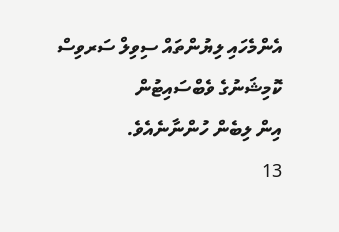އެންމެހައި ލިޔުންތައް ސިވިލް ސަރވިސް ކޮމިޝަނުގެ ވެބްސައިޓުން
އިން ލިބެން ހުންނާނެއެވެ.
13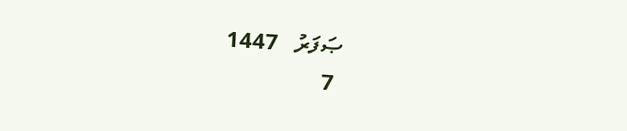ޞަފަރު   1447
 7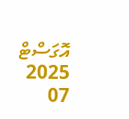އޮގަސްޓް   2025
07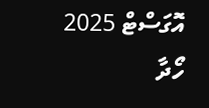އޮގަސްޓް 2025
ހޯދާ